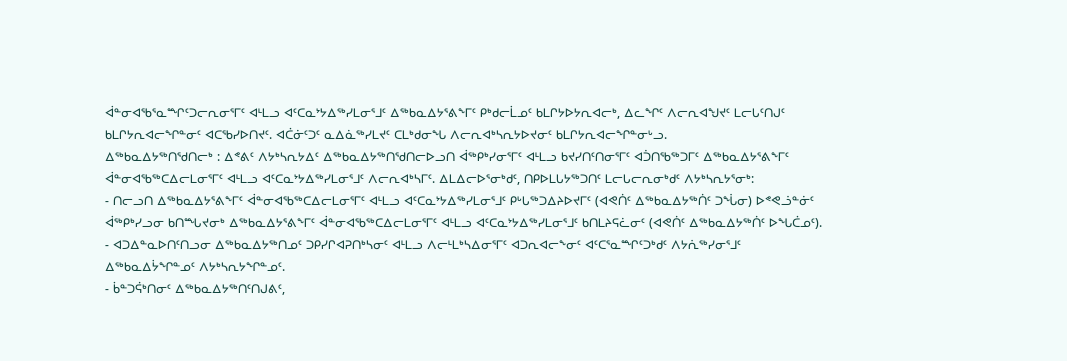ᐋᓐᓂᐊᖃᕐᓇᙱᑦᑐᓕᕆᓂᕐᒥᑦ ᐊᒻᒪᓗ ᐊᑦᑕᓇᔾᔭᐃᖅᓯᒪᓂᕐᒧᑦ ᐃᖅᑲᓇᐃᔭᕐᕕᖕᒥᑦ ᑭᒃᑯᓕᒫᓄᑦ ᑲᒪᒋᔭᐅᔭᕆᐊᓕᒃ, ᐃᓚᖏᑦ ᐱᓕᕆᐊᖑᔪᑦ ᒪᓕᒐᑦᑎᒍᑦ ᑲᒪᒋᔭᕆᐊᓕᖏᓐᓂᑦ ᐊᑕᖃᓯᐅᑎᔪᑦ. ᐊᑖᓃᑦᑐᑦ ᓇᐃᓈᖅᓯᒪᔪᑦ ᑕᒪᒃᑯᓂᖓ ᐱᓕᕆᐊᒃᓴᕆᔭᐅᔪᓂᑦ ᑲᒪᒋᔭᕆᐊᓕᖏᓐᓂᒡᓗ.
ᐃᖅᑲᓇᐃᔭᖅᑎᖁᑎᓕᒃ : ᐃᕝᕕᑦ ᐱᔭᒃᓴᕆᔭᐃᑦ ᐃᖅᑲᓇᐃᔭᖅᑎᖁᑎᓕᐅᓗᑎ ᐋᖅᑭᒃᓯᓂᕐᒥᑦ ᐊᒻᒪᓗ ᑲᔪᓯᑎᑦᑎᓂᕐᒥᑦ ᐊᑑᑎᖃᖅᑐᒥᑦ ᐃᖅᑲᓇᐃᔭᕐᕕᖕᒥᑦ ᐋᓐᓂᐊᖃᖅᑕᐃᓕᒪᓂᕐᒥᑦ ᐊᒻᒪᓗ ᐊᑦᑕᓇᔾᔭᐃᖅᓯᒪᓂᕐᒧᑦ ᐱᓕᕆᐊᒃᓴᒥᑦ. ᐃᒪᐃᓕᐅᕐᓂᒃᑯᑦ, ᑎᑭᐅᒪᒐᔭᖅᑐᑎᑦ ᒪᓕᒐᓕᕆᓂᒃᑯᑦ ᐱᔭᒃᓴᕆᔭᕐᓂᒃ:
- ᑎᓕᓗᑎ ᐃᖅᑲᓇᐃᔭᕐᕕᖕᒥᑦ ᐋᓐᓂᐊᖃᖅᑕᐃᓕᒪᓂᕐᒥᑦ ᐊᒻᒪᓗ ᐊᑦᑕᓇᔾᔭᐃᖅᓯᒪᓂᕐᒧᑦ ᑭᒡᒐᖅᑐᐃᔨᐅᔪᒥᑦ (ᐊᕙᑏᑦ ᐃᖅᑲᓇᐃᔭᖅᑏᑦ ᑐᖔᓂ) ᐅᕝᕙᓘᓐᓃᑦ ᐋᖅᑭᒃᓯᓗᓂ ᑲᑎᙵᔪᓂᒃ ᐃᖅᑲᓇᐃᔭᕐᕕᖕᒥᑦ ᐋᓐᓂᐊᖃᖅᑕᐃᓕᒪᓂᕐᒥᑦ ᐊᒻᒪᓗ ᐊᑦᑕᓇᔾᔭᐃᖅᓯᒪᓂᕐᒧᑦ ᑲᑎᒪᔨᕋᓛᓂᑦ (ᐊᕙᑏᑦ ᐃᖅᑲᓇᐃᔭᖅᑏᑦ ᐅᖓᑖᓄᑦ).
- ᐊᑐᐃᓐᓇᐅᑎᑦᑎᓗᓂ ᐃᖅᑲᓇᐃᔭᖅᑎᓄᑦ ᑐᑭᓯᒋᐊᕈᑎᒃᓴᓂᑦ ᐊᒻᒪᓗ ᐱᓕᒻᒪᒃᓴᐃᓂᕐᒥᑦ ᐊᑐᕆᐊᓕᖕᓂᑦ ᐊᑦᑕᕐᓇᙱᑦᑐᒃᑯᑦ ᐱᔭᕇᖅᓯᓂᕐᒧᑦ ᐃᖅᑲᓇᐃᔮᖏᓐᓄᑦ ᐱᔭᒃᓴᕆᔭᖏᓐᓄᑦ.
- ᑳᓐᑐᕌᒃᑎᓂᑦ ᐃᖅᑲᓇᐃᔭᖅᑎᑦᑎᒍᕕᑦ,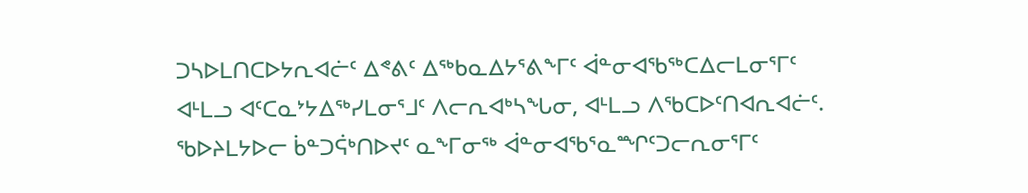ᑐᓴᐅᒪᑎᑕᐅᔭᕆᐊᓖᑦ ᐃᕝᕕᑦ ᐃᖅᑲᓇᐃᔭᕐᕕᖕᒥᑦ ᐋᓐᓂᐊᖃᖅᑕᐃᓕᒪᓂᕐᒥᑦ ᐊᒻᒪᓗ ᐊᑦᑕᓇᔾᔭᐃᖅᓯᒪᓂᕐᒧᑦ ᐱᓕᕆᐊᒃᓴᖓᓂ, ᐊᒻᒪᓗ ᐱᖃᑕᐅᑦᑎᐊᕆᐊᓖᑦ. ᖃᐅᔨᒪᔭᐅᓕ ᑳᓐᑐᕌᒃᑎᐅᔪᑦ ᓇᖕᒥᓂᖅ ᐋᓐᓂᐊᖃᕐᓇᙱᑦᑐᓕᕆᓂᕐᒥᑦ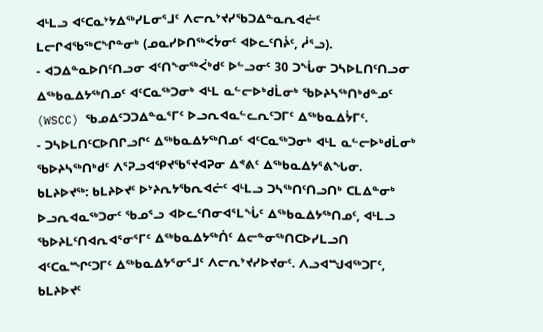ᐊᒻᒪᓗ ᐊᑦᑕᓇᔾᔭᐃᖅᓯᒪᓂᕐᒧᑦ ᐱᓕᕆᔾᔪᓯᖃᑐᐃᓐᓇᕆᐊᓖᑦ ᒪᓕᒋᐊᖃᖅᑕᖏᓐᓂᒃ (ᓄᓇᓯᐅᑎᖅᐸᔮᓂᑦ ᐊᐅᓚᑦᑎᔩᑦ, ᓲᕐᓗ).
- ᐊᑐᐃᓐᓇᐅᑎᑦᑎᓗᓂ ᐊᑦᑎᖕᓂᖅᐹᒃᑯᑦ ᐅᓪᓗᓂᑦ 30 ᑐᖔᓂ ᑐᓴᐅᒪᑎᑦᑎᓗᓂ ᐃᖅᑲᓇᐃᔭᖅᑎᓄᑦ ᐊᑦᑕᓇᖅᑐᓂᒃ ᐊᒻᒪ ᓇᓪᓕᐅᒃᑯᒫᓂᒃ ᖃᐅᔨᓴᖅᑎᒃᑯᓐᓄᑦ (WSCC) ᖃᓄᐃᑦᑐᑐᐃᓐᓇᕐᒥᑦ ᐅᓗᕆᐊᓇᓪᓚᕆᑦᑐᒥᑦ ᐃᖅᑲᓇᐃᔮᒥᑦ.
- ᑐᓴᐅᒪᑎᑦᑕᐅᑎᒋᓗᒋᑦ ᐃᖅᑲᓇᐃᔭᖅᑎᓄᑦ ᐊᑦᑕᓇᖅᑐᓂᒃ ᐊᒻᒪ ᓇᓪᓕᐅᒃᑯᒫᓂᒃ ᖃᐅᔨᓴᖅᑎᒃᑯᑦ ᐱᕐᕈᓗᐊᕿᔪᖃᕐᔪᐊᕈᓂ ᐃᕝᕕᑦ ᐃᖅᑲᓇᐃᔭᕐᕕᖓᓂ.
ᑲᒪᔨᐅᔪᖅ: ᑲᒪᔨᐅᔪᑦ ᐅᔾᔨᕆᔭᖃᕆᐊᓖᑦ ᐊᒻᒪᓗ ᑐᓴᖅᑎᑦᑎᓗᑎᒃ ᑕᒪᐃᓐᓂᒃ ᐅᓗᕆᐊᓇᖅᑐᓂᑦ ᖃᓄᕐᓗ ᐊᐅᓚᑦᑎᓂᐊᕐᒪᖔᑦ ᐃᖅᑲᓇᐃᔭᖅᑎᓄᑦ, ᐊᒻᒪᓗ ᖃᐅᔨᒪᑦᑎᐊᕆᐊᕐᓂᕐᒥᑦ ᐃᖅᑲᓇᐃᔭᖅᑏᑦ ᐃᓕᓐᓂᖅᑎᑕᐅᓯᒪᓗᑎ ᐊᑦᑕᓇᙱᑦᑐᒥᑦ ᐃᖅᑲᓇᐃᔭᕐᓂᕐᒧᑦ ᐱᓕᕆᔾᔪᓯᐅᔪᓂᑦ. ᐱᓗᐊᙳᐊᖅᑐᒥᑦ, ᑲᒪᔨᐅᔪᑦ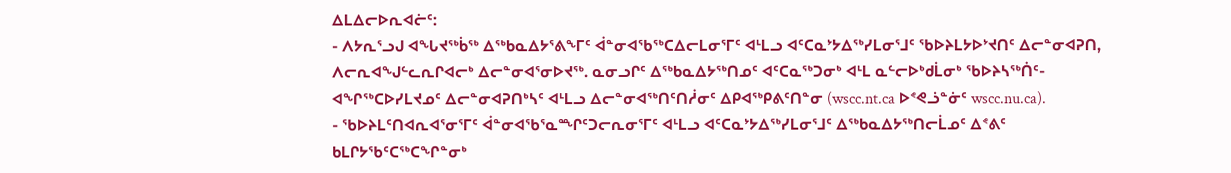ᐃᒪᐃᓕᐅᕆᐊᓖᑦ:
- ᐱᔭᕆᕐᓗᒍ ᐊᖓᔪᖅᑳᖅ ᐃᖅᑲᓇᐃᔭᕐᕕᖕᒥᑦ ᐋᓐᓂᐊᖃᖅᑕᐃᓕᒪᓂᕐᒥᑦ ᐊᒻᒪᓗ ᐊᑦᑕᓇᔾᔭᐃᖅᓯᒪᓂᕐᒧᑦ ᖃᐅᔨᒪᔭᐅᔾᔪᑎᑦ ᐃᓕᓐᓂᐊᕈᑎ, ᐱᓕᕆᐊᖑᓪᓚᕆᒋᐊᓕᒃ ᐃᓕᓐᓂᐊᕐᓂᐅᔪᖅ. ᓇᓂᓗᒋᑦ ᐃᖅᑲᓇᐃᔭᖅᑎᓄᑦ ᐊᑦᑕᓇᖅᑐᓂᒃ ᐊᒻᒪ ᓇᓪᓕᐅᒃᑯᒫᓂᒃ ᖃᐅᔨᓴᖅᑏᑦ-ᐊᖏᖅᑕᐅᓯᒪᔪᓄᑦ ᐃᓕᓐᓂᐊᕈᑎᒃᓴᑦ ᐊᒻᒪᓗ ᐃᓕᓐᓂᐊᖅᑎᑦᑎᓲᓂᑦ ᐃᑭᐊᖅᑭᕕᑦᑎᓐᓂ (wscc.nt.ca ᐅᕝᕙᓘᓐᓃᑦ wscc.nu.ca).
- ᖃᐅᔨᒪᑦᑎᐊᕆᐊᕐᓂᕐᒥᑦ ᐋᓐᓂᐊᖃᕐᓇᙱᑦᑐᓕᕆᓂᕐᒥᑦ ᐊᒻᒪᓗ ᐊᑦᑕᓇᔾᔭᐃᖅᓯᒪᓂᕐᒧᑦ ᐃᖅᑲᓇᐃᔭᖅᑎᓕᒫᓄᑦ ᐃᕝᕕᑦ ᑲᒪᒋᔭᖃᑦᑕᖅᑕᖏᓐᓂᒃ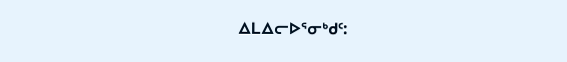ᐃᒪᐃᓕᐅᕐᓂᒃᑯᑦ: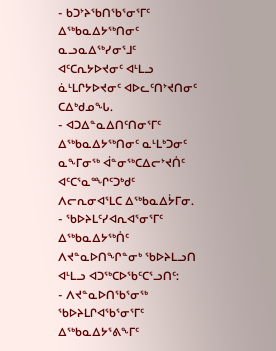- ᑲᑐᔾᔨᖃᑎᖃᕐᓂᕐᒥᑦ ᐃᖅᑲᓇᐃᔭᖅᑎᓂᑦ ᓇᓗᓇᐃᖅᓯᓂᕐᒧᑦ ᐊᑦᑕᕆᔭᐅᔪᓂᑦ ᐊᒻᒪᓗ ᓈᒻᒪᒋᔭᐅᔪᓂᑦ ᐊᐅᓚᑦᑎᔾᔪᑎᓂᑦ ᑕᐃᒃᑯᓄᖓ.
- ᐊᑐᐃᓐᓇᐃᑎᑦᑎᓂᕐᒥᑦ ᐃᖅᑲᓇᐃᔭᖅᑎᓂᑦ ᓇᒻᒪᒃᑐᓂᑦ ᓇᖕᒥᓂᖅ ᐋᓐᓂᖅᑕᐃᓕᔾᔪᑏᑦ ᐊᑦᑕᕐᓇᙱᑦᑐᒃᑯᑦ ᐱᓕᕆᓂᐊᕐᒪᑕ ᐃᖅᑲᓇᐃᔮᒥᓂ.
- ᖃᐅᔨᒪᑦᓯᐊᕆᐊᕐᓂᕐᒥᑦ ᐃᖅᑲᓇᐃᔭᖅᑏᑦ ᐱᔪᓐᓇᐅᑎᖏᓐᓂᒃ ᖃᐅᔨᒪᓗᑎ ᐊᒻᒪᓗ ᐊᑐᖅᑕᐅᖃᑦᑕᕐᓗᑎᑦ:
- ᐱᔪᓐᓇᐅᑎᖃᕐᓂᖅ ᖃᐅᔨᒪᒋᐊᖃᕐᓂᕐᒥᑦ ᐃᖅᑲᓇᐃᔭᕐᕕᖕᒥᑦ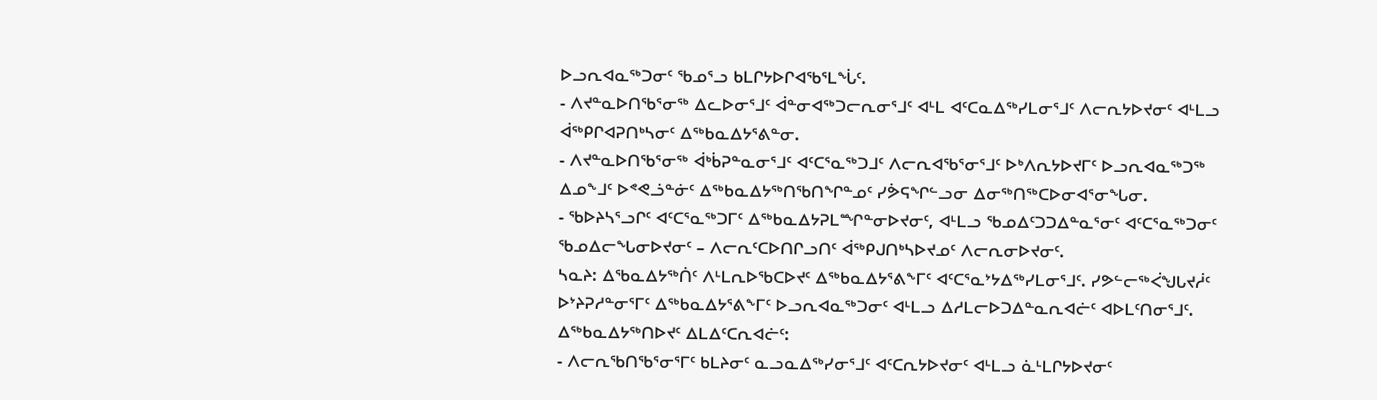ᐅᓗᕆᐊᓇᖅᑐᓂᑦ ᖃᓄᕐᓗ ᑲᒪᒋᔭᐅᒋᐊᖃᕐᒪᖔᑦ.
- ᐱᔪᓐᓇᐅᑎᖃᕐᓂᖅ ᐃᓚᐅᓂᕐᒧᑦ ᐋᓐᓂᐊᖅᑐᓕᕆᓂᕐᒧᑦ ᐊᒻᒪ ᐊᑦᑕᓇᐃᖅᓯᒪᓂᕐᒧᑦ ᐱᓕᕆᔭᐅᔪᓂᑦ ᐊᒻᒪᓗ ᐋᖅᑭᒋᐊᕈᑎᒃᓴᓂᑦ ᐃᖅᑲᓇᐃᔭᕐᕕᓐᓂ.
- ᐱᔪᓐᓇᐅᑎᖃᕐᓂᖅ ᐋᒃᑳᕈᓐᓇᓂᕐᒧᑦ ᐊᑦᑕᕐᓇᖅᑐᒧᑦ ᐱᓕᕆᐊᖃᕐᓂᕐᒧᑦ ᐅᒃᐱᕆᔭᐅᔪᒥᑦ ᐅᓗᕆᐊᓇᖅᑐᖅ ᐃᓄᖕᒧᑦ ᐅᕝᕙᓘᓐᓃᑦ ᐃᖅᑲᓇᐃᔭᖅᑎᖃᑎᖏᓐᓄᑦ ᓯᕘᕋᖏᓪᓗᓂ ᐃᓂᖅᑎᖅᑕᐅᓂᐊᕐᓂᖓᓂ.
- ᖃᐅᔨᓴᕐᓗᒋᑦ ᐊᑦᑕᕐᓇᖅᑐᒥᑦ ᐃᖅᑲᓇᐃᔭᕈᒪᙱᓐᓂᐅᔪᓂᑦ, ᐊᒻᒪᓗ ᖃᓄᐃᑦᑐᑐᐃᓐᓇᕐᓂᑦ ᐊᑦᑕᕐᓇᖅᑐᓂᑦ ᖃᓄᐃᓕᖓᓂᐅᔪᓂᑦ – ᐱᓕᕆᑦᑕᐅᑎᒋᓗᑎᑦ ᐋᖅᑭᒍᑎᒃᓴᐅᔪᓄᑦ ᐱᓕᕆᓂᐅᔪᓂᑦ.
ᓴᓇᔨ: ᐃᖃᓇᐃᔭᖅᑏᑦ ᐱᒻᒪᕆᐅᖃᑕᐅᔪᑦ ᐃᖅᑲᓇᐃᔭᕐᕕᖕᒥᑦ ᐊᑦᑕᕐᓇᔾᔭᐃᖅᓯᒪᓂᕐᒧᑦ. ᓯᕗᓪᓕᖅᐹᖑᒐᔪᓲᑦ ᐅᔾᔨᕈᓱᓐᓂᕐᒥᑦ ᐃᖅᑲᓇᐃᔭᕐᕕᖕᒥᑦ ᐅᓗᕆᐊᓇᖅᑐᓂᑦ ᐊᒻᒪᓗ ᐃᓱᒪᓕᐅᑐᐃᓐᓇᕆᐊᓖᑦ ᐊᐅᒪᑦᑎᓂᕐᒧᑦ. ᐃᖅᑲᓇᐃᔭᖅᑎᐅᔪᑦ ᐃᒪᐃᑦᑕᕆᐊᓖᑦ:
- ᐱᓕᕆᖃᑎᖃᕐᓂᕐᒥᑦ ᑲᒪᔨᓂᑦ ᓇᓗᓇᐃᖅᓯᓂᕐᒧᑦ ᐊᑦᑕᕆᔭᐅᔪᓂᑦ ᐊᒻᒪᓗ ᓈᒻᒪᒋᔭᐅᔪᓂᑦ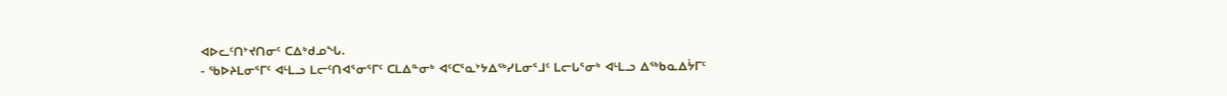ᐊᐅᓚᑦᑎᔾᔪᑎᓂᑦ ᑕᐃᒃᑯᓄᖓ.
- ᖃᐅᔨᒪᓂᕐᒥᑦ ᐊᒻᒪᓗ ᒪᓕᑦᑎᐊᕐᓂᕐᒥᑦ ᑕᒪᐃᓐᓂᒃ ᐊᑦᑕᕐᓇᔾᔭᐃᖅᓯᒪᓂᕐᒧᑦ ᒪᓕᒐᕐᓂᒃ ᐊᒻᒪᓗ ᐃᖅᑲᓇᐃᔮᒥᑦ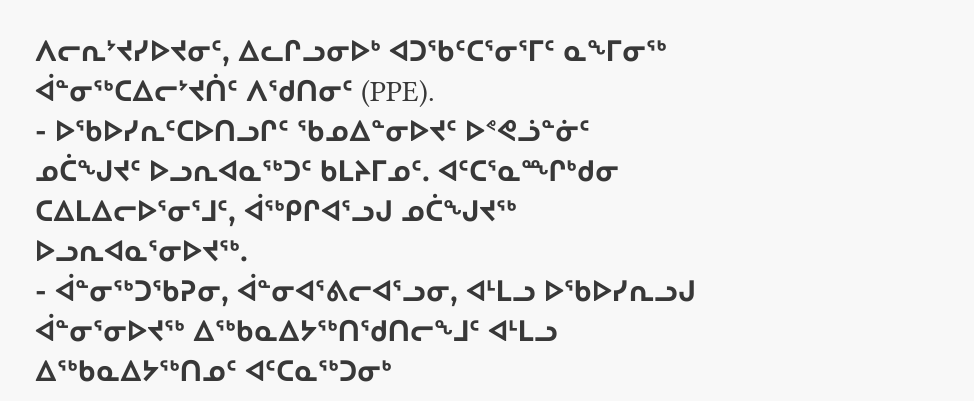ᐱᓕᕆᔾᔪᓯᐅᔪᓂᑦ, ᐃᓚᒋᓗᓂᐅᒃ ᐊᑐᖃᑦᑕᕐᓂᕐᒥᑦ ᓇᖕᒥᓂᖅ ᐋᓐᓂᖅᑕᐃᓕᔾᔪᑏᑦ ᐱᖁᑎᓂᑦ (PPE).
- ᐅᖃᐅᓯᕆᑦᑕᐅᑎᓗᒋᑦ ᖃᓄᐃᓐᓂᐅᔪᑦ ᐅᕝᕙᓘᓐᓃᑦ ᓄᑖᖑᔪᑦ ᐅᓗᕆᐊᓇᖅᑐᑦ ᑲᒪᔨᒥᓄᑦ. ᐊᑦᑕᕐᓇᙱᒃᑯᓂ ᑕᐃᒪᐃᓕᐅᕐᓂᕐᒧᑦ, ᐋᖅᑭᒋᐊᕐᓗᒍ ᓄᑖᖑᔪᖅ ᐅᓗᕆᐊᓇᕐᓂᐅᔪᖅ.
- ᐋᓐᓂᖅᑐᖃᕈᓂ, ᐋᓐᓂᐊᕐᕕᓕᐊᕐᓗᓂ, ᐊᒻᒪᓗ ᐅᖃᐅᓯᕆᓗᒍ ᐋᓐᓂᕐᓂᐅᔪᖅ ᐃᖅᑲᓇᐃᔭᖅᑎᖁᑎᓕᖕᒧᑦ ᐊᒻᒪᓗ ᐃᖅᑲᓇᐃᔭᖅᑎᓄᑦ ᐊᑦᑕᓇᖅᑐᓂᒃ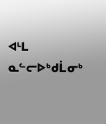ᐊᒻᒪ ᓇᓪᓕᐅᒃᑯᒫᓂᒃ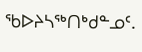ᖃᐅᔨᓴᖅᑎᒃᑯᓐᓄᑦ.